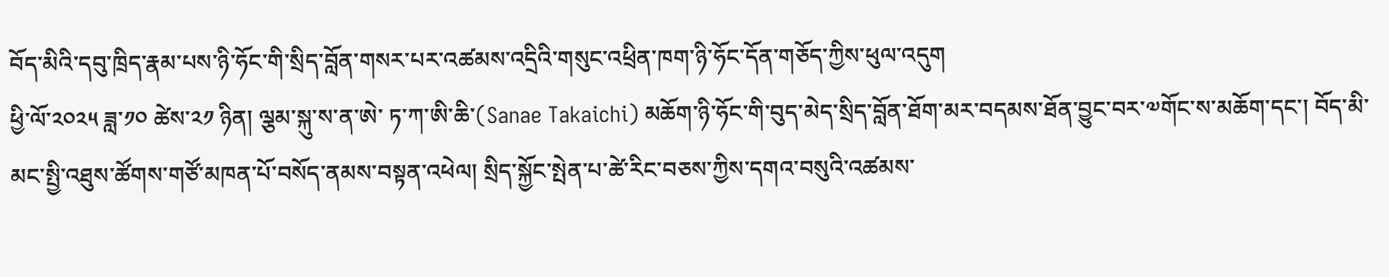བོད་མིའི་དབུ་ཁྲིད་རྣམ་པས་ཉི་ཧོང་གི་སྲིད་བློན་གསར་པར་འཚམས་འདྲིའི་གསུང་འཕྲིན་ཁག་ཉི་ཧོང་དོན་གཅོད་ཀྱིས་ཕུལ་འདུག
ཕྱི་ལོ་༢༠༢༥ ཟླ་༡༠ ཚེས་༢༡ ཉིན། ལྕམ་སྐུ་ས་ན་ཨེ་ ཏ་ཀ་ཨི་ཆི་(Sanae Takaichi) མཆོག་ཉི་ཧོང་གི་བུད་མེད་སྲིད་བློན་ཐོག་མར་བདམས་ཐོན་བྱུང་བར་༧གོང་ས་མཆོག་དང་། བོད་མི་མང་སྤྱི་འཐུས་ཚོགས་གཙོ་མཁན་པོ་བསོད་ནམས་བསྟན་འཕེལ། སྲིད་སྐྱོང་སྤེན་པ་ཚེ་རིང་བཅས་ཀྱིས་དགའ་བསུའི་འཚམས་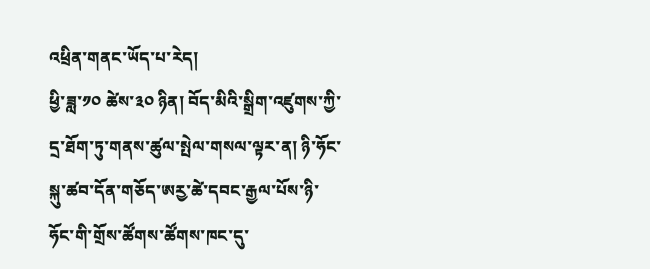འཕྲིན་གནང་ཡོད་པ་རེད།
ཕྱི་ཟླ་༡༠ ཚེས་༣༠ ཉིན། བོད་མིའི་སྒྲིག་འཛུགས་ཀྱི་དྲ་ཐོག་ཏུ་གནས་ཚུལ་སྤེལ་གསལ་ལྟར་ན། ཉི་ཧོང་སྐུ་ཚབ་དོན་གཅོད་ཨརྱ་ཚེ་དབང་རྒྱལ་པོས་ཉི་ཧོང་གི་གྲོས་ཚོགས་ཚོགས་ཁང་དུ་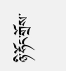ཉི་ཧོང་གྲོས་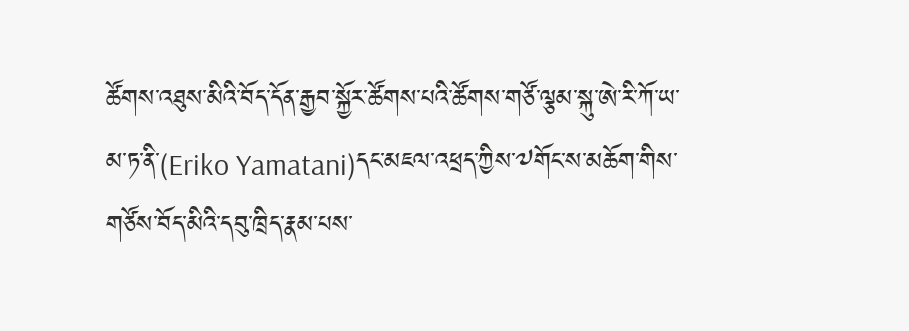ཚོགས་འཐུས་མིའི་བོད་དོན་རྒྱབ་སྐྱོར་ཚོགས་པའི་ཚོགས་གཙོ་ལྕམ་སྐུ་ཨེ་རི་ཀོ་ཡ་མ་ཏ་ནི་(Eriko Yamatani)དང་མཇལ་འཕྲད་ཀྱིས་༧གོང་ས་མཆོག་གིས་གཙོས་བོད་མིའི་དབུ་ཁྲིད་རྣམ་པས་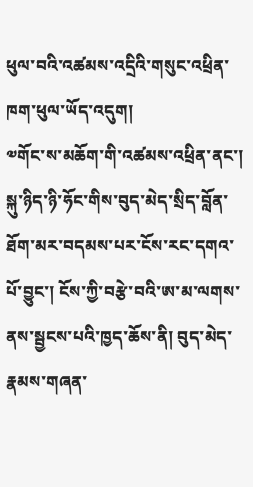ཕུལ་བའི་འཚམས་འདྲིའི་གསུང་འཕྲིན་ཁག་ཕུལ་ཡོད་འདུག།
༧གོང་ས་མཆོག་གི་འཚམས་འཕྲིན་ནང་། སྐུ་ཉིད་ཉི་ཧོང་གིས་བུད་མེད་སྲིད་བློན་ཐོག་མར་བདམས་པར་ངོས་རང་དགའ་པོ་བྱུང་། ངོས་ཀྱི་བརྩེ་བའི་ཨ་མ་ལགས་ནས་སྦྱངས་པའི་ཁྱད་ཆོས་ནི། བུད་མེད་རྣམས་གཞན་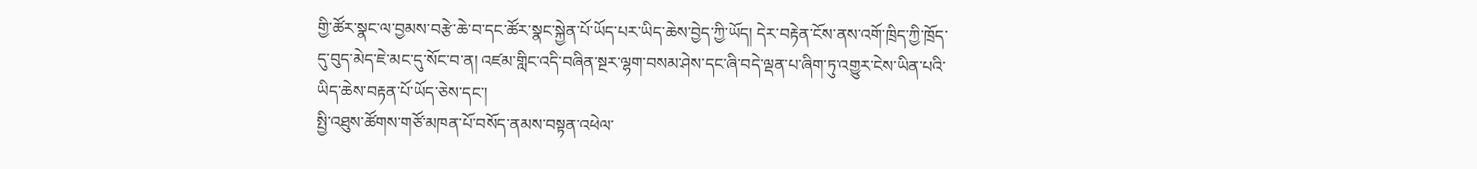གྱི་ཚོར་སྣང་ལ་བྱམས་བརྩེ་ཆེ་བ་དང་ཚོར་སྣང་སྐྱེན་པོ་ཡོད་པར་ཡིད་ཆེས་བྱེད་ཀྱི་ཡོད། དེར་བརྟེན་ངོས་ནས་འགོ་ཁྲིད་ཀྱི་ཁྲོད་དུ་བུད་མེད་ཇེ་མང་དུ་སོང་བ་ན། འཛམ་གླིང་འདི་བཞིན་སྔར་ལྷག་བསམ་ཤེས་དང་ཞི་བདེ་ལྡན་པ་ཞིག་ཏུ་འགྱུར་ངེས་ཡིན་པའི་ཡིད་ཆེས་བརྟན་པོ་ཡོད་ཅེས་དང་།
སྤྱི་འཐུས་ཚོགས་གཙོ་མཁན་པོ་བསོད་ནམས་བསྟན་འཕེལ་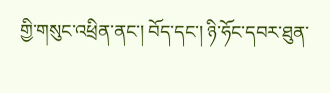གྱི་གསུང་འཕྲིན་ནང་། བོད་དང་། ཉི་ཧོང་དབར་ཐུན་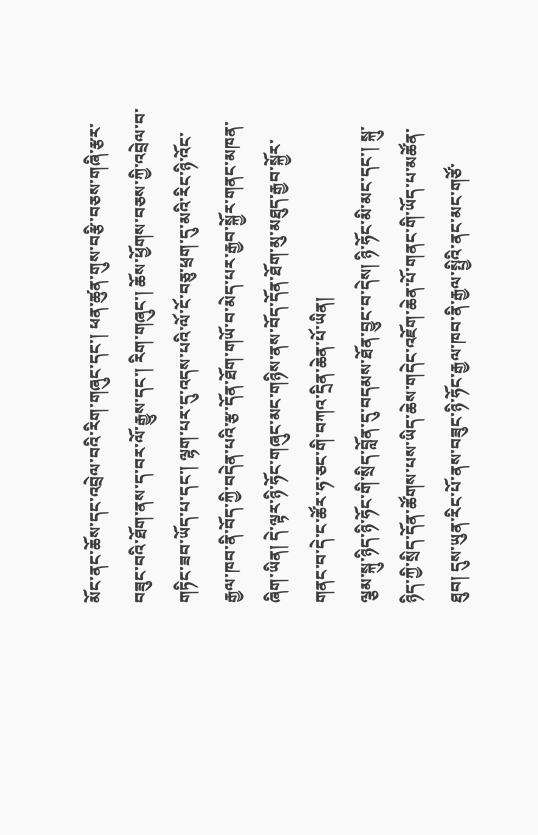མོང་ནང་ཆོས་དང་འབྲེལ་བའི་རིག་གཞུང་དང་། ཕན་ཚུན་གུས་བརྩི་བཅས་གཞི་རྩར་བཟུང་བའི་ཐོག་ནས་ད་བར་ལོ་རྒྱུས་དང་། རིག་གཞུང་། ཆོས་ཕྱོགས་བཅས་ཀྱི་འབྲེལ་བ་གཏིང་ཟབ་ཡོད་པ་དང་། ལྷག་པར་དུ་འདས་པའི་ལོ་ངོ་བཅུ་ཕྲག་དུ་མའི་རིང་ཉི་འོང་རྒྱལ་ཁབ་ནི་བོད་ཀྱི་བདེན་པའི་རྩ་དོན་ཐོག་གཡོ་བ་མེད་པར་རྒྱབ་སྐྱོར་གནང་མཁན་ཞིག་ཡིན། དེ་ལྟར་ཉི་ཧོང་གཞུང་མང་གཉིས་ནས་བོད་དོན་ཐོག་མུ་མཐུད་རྒྱབ་སྐྱོར་གནང་བ་དེ་ང་ཚོར་ཧ་ཅང་གི་བཀའ་དྲིན་ཆེན་པོ་ཡིན།
ལྕམ་སྐུ་ཉིད་ཉི་ཧོང་གི་སྲིད་བློན་དུ་བདམས་ཐོན་བྱུང་བ་དེས། ཉི་ཧོང་མི་མང་དང་། སྐུ་ཉིད་ཀྱི་སྲིད་དོན་ཚོགས་པས་ཡིད་ཆེས་གདེང་འཇོག་ཆེན་པོ་གནང་གི་ཡོད་པ་མཚོན་ཐུབ། དུས་ཡུན་རིང་པོ་ནས་བཟུང་ཉི་ཧོང་རྒྱལ་ཁབ་ནི་རྒྱལ་སྤྱིའི་ནང་མང་གཙོ་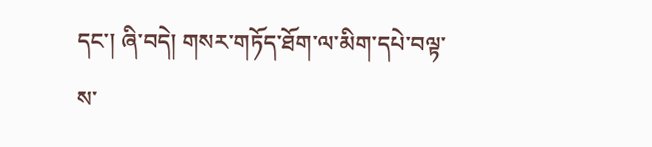དང་། ཞི་བདེ། གསར་གཏོད་ཐོག་ལ་མིག་དཔེ་བལྟ་ས་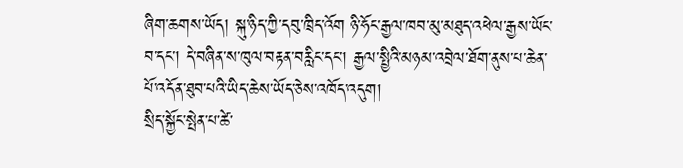ཞིག་ཆགས་ཡོད། སྐུ་ཉིད་ཀྱི་དབུ་ཁྲིད་འོག ཉི་ཧོང་རྒྱལ་ཁབ་མུ་མཐུད་འཕེལ་རྒྱས་ཡོང་བ་དང་། དེ་བཞིན་ས་ཁུལ་བརྟན་བརླིང་དང་། རྒྱལ་སྤྱིའི་མཉམ་འབྲེལ་ཐོག་ནུས་པ་ཆེན་པོ་འདོན་ཐུབ་པའི་ཡིད་ཆེས་ཡོད་ཅེས་འཁོད་འདུག།
སྲིད་སྐྱོང་སྤེན་པ་ཚེ་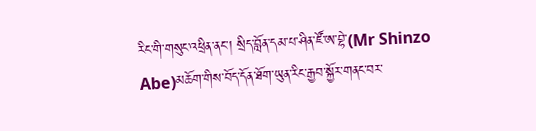རིང་གི་གསུང་འཕྲིན་ནང་། སྲིད་བློན་དམ་པ་ཤིན་ཛོ་ཨ་བྷེ་(Mr Shinzo Abe)མཆོག་གིས་བོད་དོན་ཐོག་ཡུན་རིང་རྒྱབ་སྐྱོར་གནང་བར་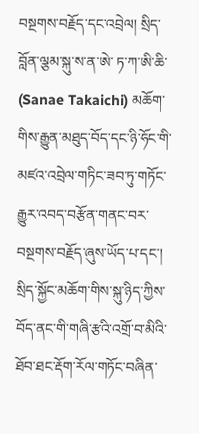བསྔགས་བརྗོད་དང་འབྲེལ། སྲིད་བློན་ལྕམ་སྐུ་ས་ན་ཨེ་ ཏ་ཀ་ཨི་ཆི་ (Sanae Takaichi) མཆོག་གིས་རྒྱུན་མཐུད་བོད་དང་ཉི་ཧོང་གི་མཛའ་འབྲེལ་གཏིང་ཟབ་ཏུ་གཏོང་རྒྱུར་འབད་བརྩོན་གནང་བར་བསྔགས་བརྗོད་ཞུས་ཡོད་པ་དང་། སྲིད་སྐྱོང་མཆོག་གིས་སྐུ་ཉིད་ཀྱིས་བོད་ནང་གི་གཞི་རྩའི་འགྲོ་བ་མིའི་ཐོབ་ཐང་རྡོག་རོལ་གཏོང་བཞིན་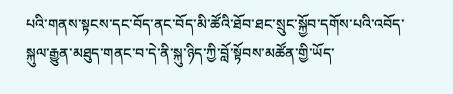པའི་གནས་སྟངས་དང་བོད་ནང་བོད་མི་ཚོའི་ཐོབ་ཐང་སྲུང་སྐྱོབ་དགོས་པའི་འབོད་སྐུལ་རྒྱུན་མཐུད་གནང་བ་དེ་ནི་སྐུ་ཉིད་ཀྱི་བློ་སྟོབས་མཚོན་གྱི་ཡོད་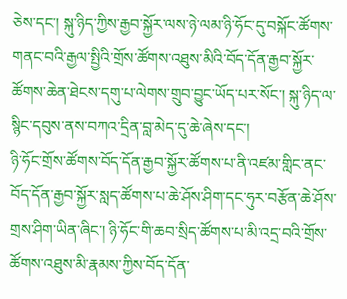ཅེས་དང་། སྐུ་ཉིད་ཀྱིས་རྒྱབ་སྐྱོར་ལས་ཉེ་ལམ་ཉི་ཧོང་དུ་བསྐོང་ཚོགས་གནང་བའི་རྒྱལ་སྤྱིའི་གྲོས་ཚོགས་འཐུས་མིའི་བོད་དོན་རྒྱབ་སྐྱོར་ཚོགས་ཆེན་ཐེངས་དགུ་པ་ལེགས་གྲུབ་བྱུང་ཡོད་པར་སོང་། སྐུ་ཉིད་ལ་སྙིང་དབུས་ནས་བཀའ་དྲིན་བླ་མེད་དུ་ཆེ་ཞེས་དང་།
ཉི་ཧོང་གྲོས་ཚོགས་བོད་དོན་རྒྱབ་སྐྱོར་ཚོགས་པ་ནི་འཛམ་གླིང་ནང་བོད་དོན་རྒྱབ་སྐྱོར་སླད་ཚོགས་པ་ཆེ་ཤོས་ཤིག་དང་ཧུར་བརྩོན་ཆེ་ཤོས་གྲས་ཤིག་ཡིན་ཞིང་། ཉི་ཧོང་གི་ཆབ་སྲིད་ཚོགས་པ་མི་འདྲ་བའི་གྲོས་ཚོགས་འཐུས་མི་རྣམས་ཀྱིས་བོད་དོན་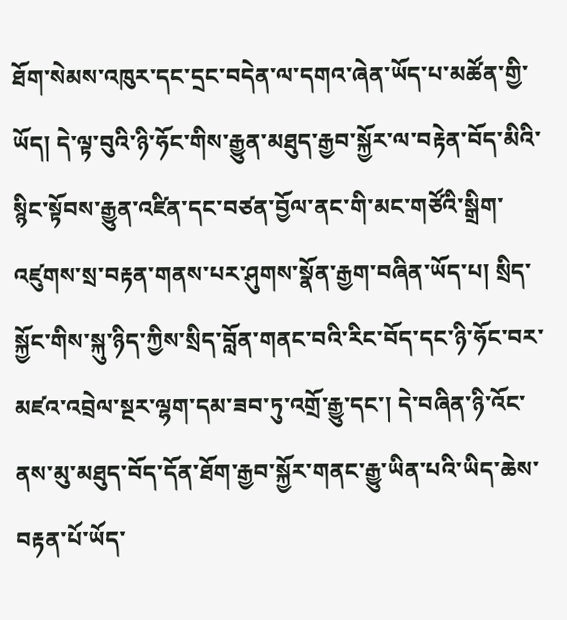ཐོག་སེམས་འཁུར་དང་དྲང་བདེན་ལ་དགའ་ཞེན་ཡོད་པ་མཚོན་གྱི་ཡོད། དེ་ལྟ་བུའི་ཉི་ཧོང་གིས་རྒྱུན་མཐུད་རྒྱབ་སྐྱོར་ལ་བརྟེན་བོད་མིའི་སྙིང་སྟོབས་རྒྱུན་འཛིན་དང་བཙན་བྱོལ་ནང་གི་མང་གཙོའི་སྒྲིག་འཛུགས་སྲ་བརྟན་གནས་པར་ཤུགས་སྣོན་རྒྱག་བཞིན་ཡོད་པ། སྲིད་སྐྱོང་གིས་སྐུ་ཉིད་ཀྱིས་སྲིད་བློན་གནང་བའི་རིང་བོད་དང་ཉི་ཧོང་བར་མཛའ་འབྲེལ་སྔར་ལྷག་དམ་ཟབ་ཏུ་འགྲོ་རྒྱུ་དང་། དེ་བཞིན་ཉི་འོང་ནས་མུ་མཐུད་བོད་དོན་ཐོག་རྒྱབ་སྐྱོར་གནང་རྒྱུ་ཡིན་པའི་ཡིད་ཆེས་བརྟན་པོ་ཡོད་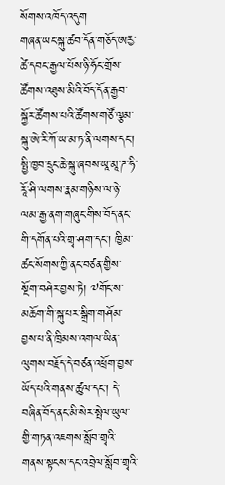སོགས་འཁོད་འདུག
གཞན་ཡང་སྐུ་ཚབ་དོན་གཅོད་ཨརྱ་ཚེ་དབང་རྒྱལ་པོས་ཉི་ཧོང་གྲོས་ཚོགས་འཐུས་མིའི་བོད་དོན་རྒྱབ་སྐྱོར་ཚོགས་པའི་ཚོགས་གཙོ་ལྕམ་སྐུ་ཨེ་རི་ཀོ་ཡ་མ་ཏ་ནི་ལགས་དང་། སྤྱི་ཁྱབ་དྲུང་ཆེ་སྐུ་ཞབས་ཡཱ་མཱ་ཌ་ཧི་རཱོ་ཤི་ལགས་རྣམ་གཉིས་ལ་ཉེ་ལམ་རྒྱ་ནག་གཞུང་གིས་བོད་ནང་གི་དགོན་པའི་གྲྭ་ཤག་དང་། ཁྱིམ་ཚང་སོགས་ཀྱི་ནང་བཙན་གྱིས་སྔོག་བཤེར་བྱས་ཏེ། ༧གོང་ས་མཆོག་གི་སྐུ་པར་སྒྲིག་གཤོམ་བྱས་པ་ནི་ཁྲིམས་འགལ་ཡིན་ལུགས་བརྗོད་དེ་བཙན་འཕྲོག་བྱས་ཡོད་པའི་གནས་ཚུལ་དང་། དེ་བཞིན་བོད་ནང་མི་སེར་སྤེལ་ཡུལ་གྱི་གཏན་འཇགས་སློབ་གྲྭའི་གནས་སྟངས་དང་འབྲེལ་སློབ་གྲྭའི་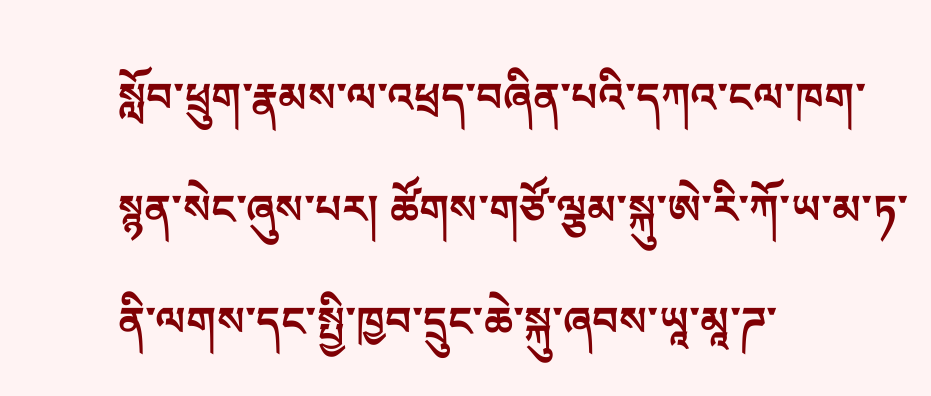སློབ་ཕྲུག་རྣམས་ལ་འཕྲད་བཞིན་པའི་དཀའ་ངལ་ཁག་སྙན་སེང་ཞུས་པར། ཚོགས་གཙོ་ལྕམ་སྐུ་ཨེ་རི་ཀོ་ཡ་མ་ཏ་ནི་ལགས་དང་སྤྱི་ཁྱབ་དྲུང་ཆེ་སྐུ་ཞབས་ཡཱ་མཱ་ཌ་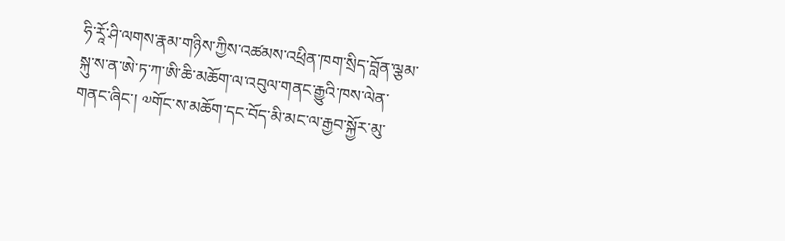ཧི་རཱོ་ཤི་ལགས་རྣམ་གཉིས་ཀྱིས་འཚམས་འཕྲིན་ཁག་སྲིད་བློན་ལྕམ་སྐུ་ས་ན་ཨེ་ཏ་ཀ་ཨི་ཆི་མཆོག་ལ་འབུལ་གནང་རྒྱུའི་ཁས་ལེན་གནང་ཞིང་། ༧གོང་ས་མཆོག་དང་བོད་མི་མང་ལ་རྒྱབ་སྐྱོར་མུ་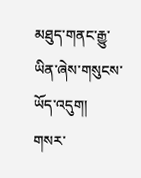མཐུད་གནང་རྒྱུ་ཡིན་ཞེས་གསུངས་ཡོད་འདུག།
གསར་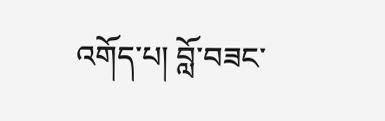འགོད་པ། བློ་བཟང་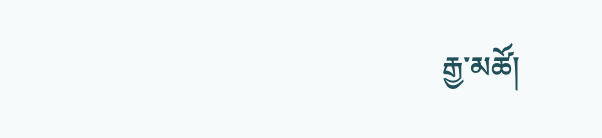རྒྱ་མཚོ།